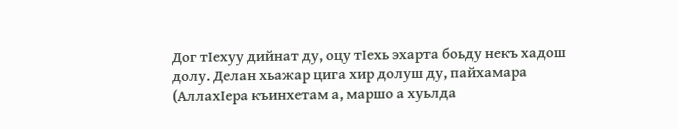Дог тIехуу дийнат ду, оцу тIехь эхарта боьду некъ хадош долу. Делан хьажар цига хир долуш ду, пайхамара (АллахIера къинхетам а, маршо а хуьлда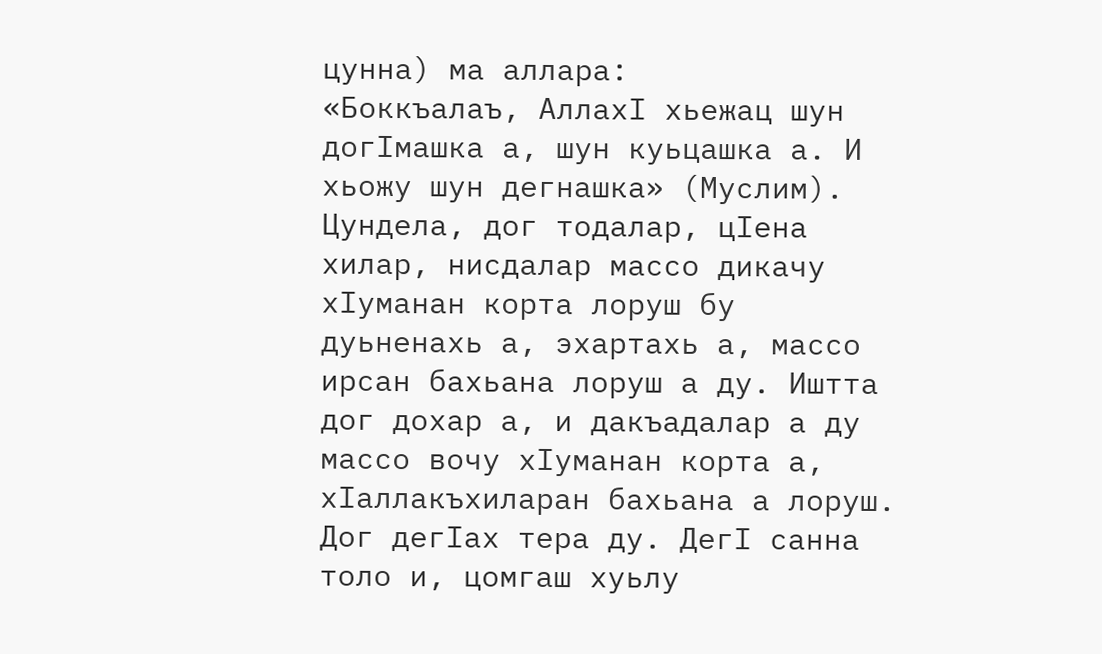цунна) ма аллара:
«Боккъалаъ, АллахI хьежац шун догIмашка а, шун куьцашка а. И хьожу шун дегнашка» (Муслим).
Цундела, дог тодалар, цIена хилар, нисдалар массо дикачу хIуманан корта лоруш бу дуьненахь а, эхартахь а, массо ирсан бахьана лоруш а ду. Иштта дог дохар а, и дакъадалар а ду массо вочу хIуманан корта а, хIаллакъхиларан бахьана а лоруш.
Дог дегIах тера ду. ДегI санна толо и, цомгаш хуьлу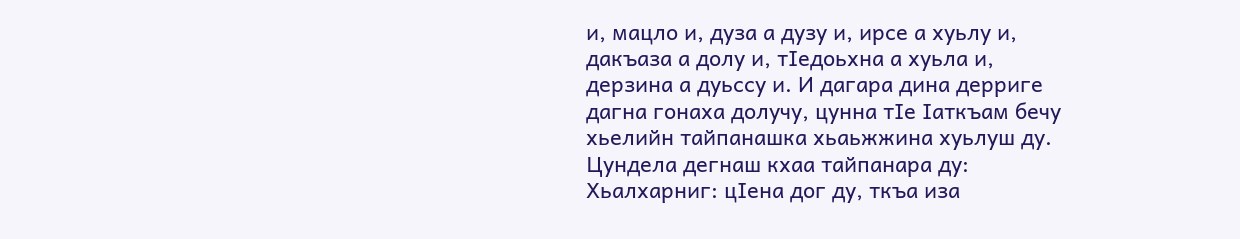и, мацло и, дуза а дузу и, ирсе а хуьлу и, дакъаза а долу и, тIедоьхна а хуьла и, дерзина а дуьссу и. И дагара дина дерриге дагна гонаха долучу, цунна тIе Iаткъам бечу хьелийн тайпанашка хьаьжжина хуьлуш ду.
Цундела дегнаш кхаа тайпанара ду:
Хьалхарниг: цIена дог ду, ткъа иза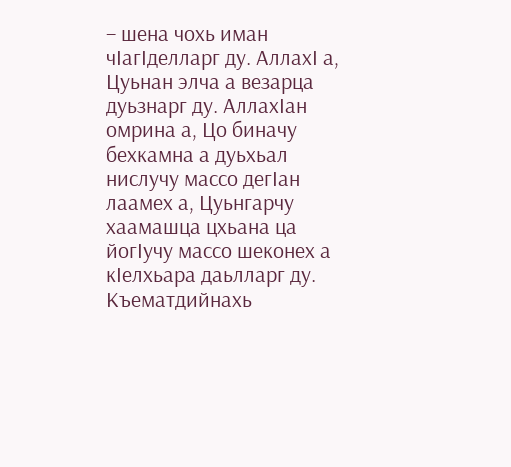– шена чохь иман чIагIделларг ду. АллахI а, Цуьнан элча а везарца дуьзнарг ду. АллахIан омрина а, Цо биначу бехкамна а дуьхьал нислучу массо дегIан лаамех а, Цуьнгарчу хаамашца цхьана ца йогIучу массо шеконех а кIелхьара даьлларг ду. Къематдийнахь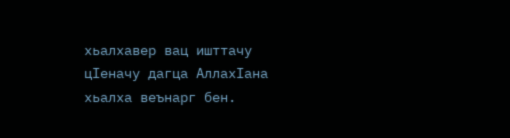хьалхавер вац ишттачу цIеначу дагца АллахIана хьалха веънарг бен.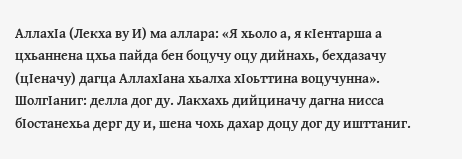АллахIа (Лекха ву И) ма аллара: «Я хьоло а, я кIентарша а цхьаннена цхьа пайда бен боцучу оцу дийнахь, бехдазачу (цIеначу) дагца АллахIана хьалха хIоьттина воцучунна».
ШолгIаниг: делла дог ду. Лакхахь дийциначу дагна нисса бIостанехьа дерг ду и, шена чохь дахар доцу дог ду ишттаниг.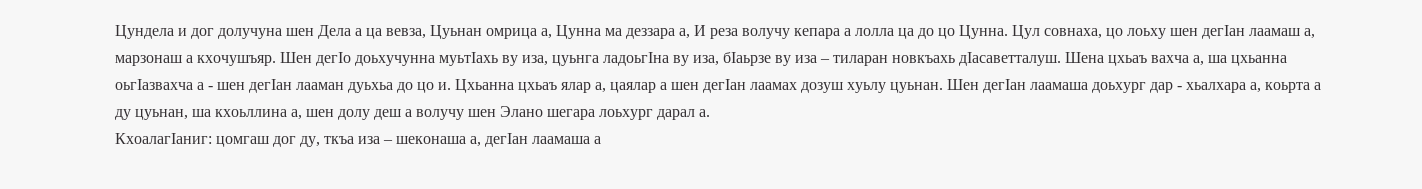Цундела и дог долучуна шен Дела а ца вевза, Цуьнан омрица а, Цунна ма деззара а, И реза волучу кепара а лолла ца до цо Цунна. Цул совнаха, цо лоьху шен дегIан лаамаш а, марзонаш а кхочушъяр. Шен дегIо доьхучунна муьтIахь ву иза, цуьнга ладоьгIна ву иза, бIаьрзе ву иза – тиларан новкъахь дIасаветталуш. Шена цхьаъ вахча а, ша цхьанна оьгIазвахча а - шен дегIан лааман дуьхьа до цо и. Цхьанна цхьаъ ялар а, цаялар а шен дегIан лаамах дозуш хуьлу цуьнан. Шен дегIан лаамаша доьхург дар - хьалхара а, коьрта а ду цуьнан, ша кхоьллина а, шен долу деш а волучу шен Элано шегара лоьхург дарал а.
КхоалагIаниг: цомгаш дог ду, ткъа иза – шеконаша а, дегIан лаамаша а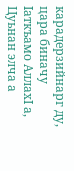карадерзийнарг ду, цара биначу Iаткъамо АллахI а, Цуьнан элча а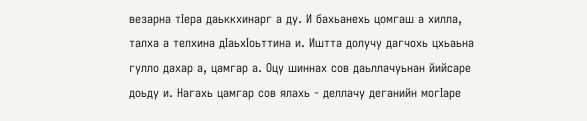везарна тIера даьккхинарг а ду. И бахьанехь цомгаш а хилла, талха а телхина дIаьхIоьттина и. Иштта долучу дагчохь цхьаьна гулло дахар а, цамгар а. Оцу шиннах сов даьллачуьнан йийсаре доьду и. Нагахь цамгар сов ялахь - деллачу деганийн могIаре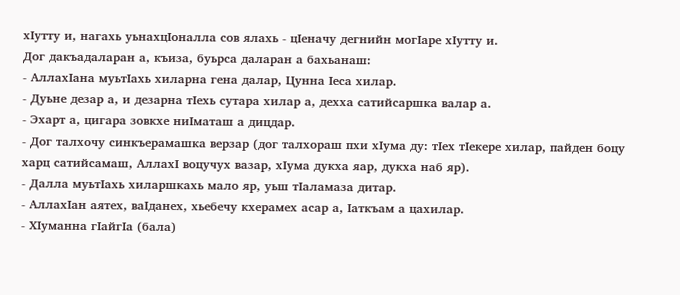хIутту и, нагахь уьнахцIоналла сов ялахь - цIеначу дегнийн могIаре хIутту и.
Дог дакъадаларан а, къиза, буьрса даларан а бахьанаш:
- АллахIана муьтIахь хиларна гена далар, Цунна Iеса хилар.
- Дуьне дезар а, и дезарна тIехь сутара хилар а, дехха сатийсаршка валар а.
- Эхарт а, цигара зовкхе ниIматаш а дицдар.
- Дог талхочу синкъерамашка верзар (дог талхораш пхи хIума ду: тIех тIекере хилар, пайден боцу харц сатийсамаш, АллахI воцучух вазар, хIума дукха яар, дукха наб яр).
- Далла муьтIахь хиларшкахь мало яр, уьш тIаламаза дитар.
- АллахIан аятех, ваIданех, хьебечу кхерамех асар а, Iаткъам а цахилар.
- ХIуманна гIайгIа (бала)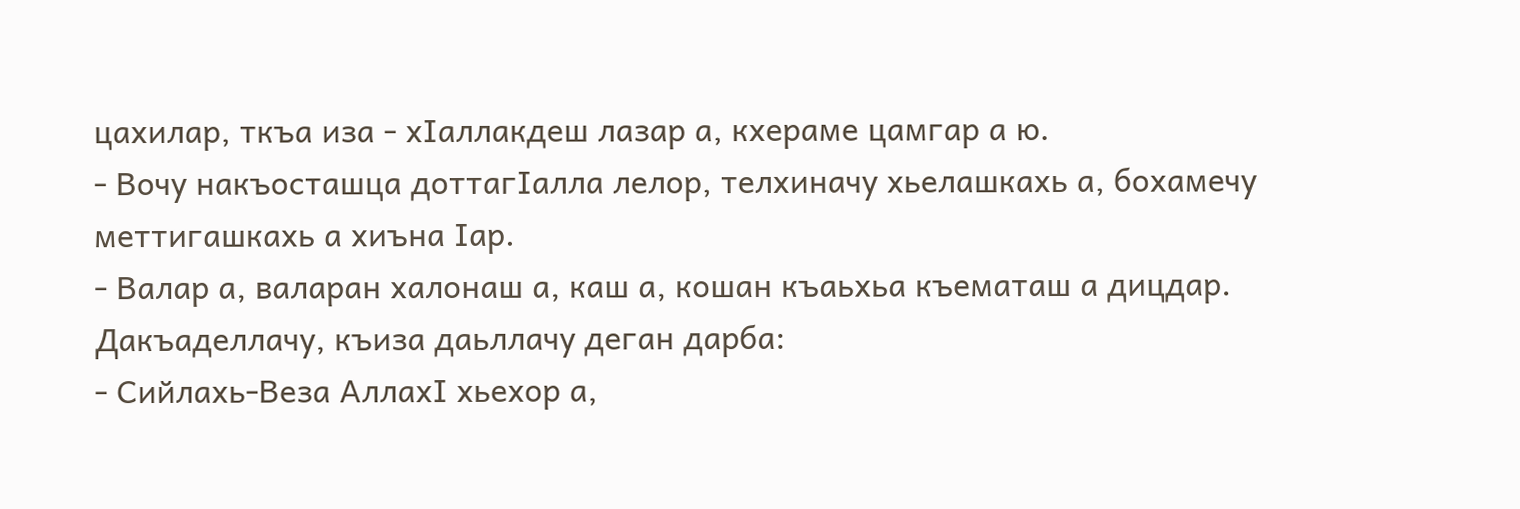цахилар, ткъа иза - хIаллакдеш лазар а, кхераме цамгар а ю.
- Вочу накъосташца доттагIалла лелор, телхиначу хьелашкахь а, бохамечу меттигашкахь а хиъна Iар.
- Валар а, валаран халонаш а, каш а, кошан къаьхьа къематаш а дицдар.
Дакъаделлачу, къиза даьллачу деган дарба:
- Сийлахь-Веза АллахI хьехор а,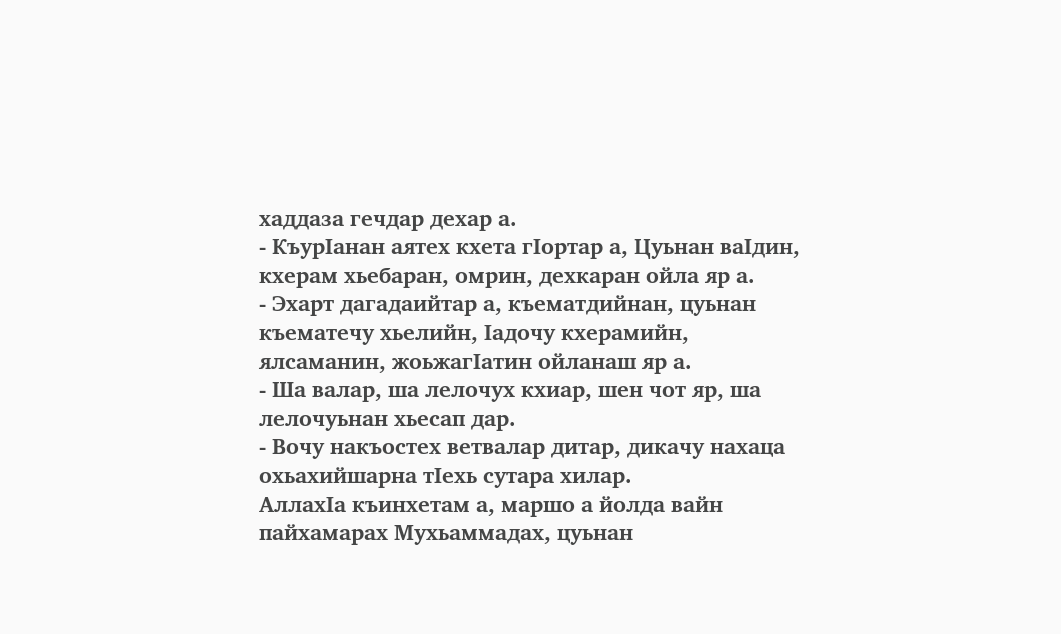хаддаза гечдар дехар а.
- КъурIанан аятех кхета гIортар а, Цуьнан ваIдин, кхерам хьебаран, омрин, дехкаран ойла яр а.
- Эхарт дагадаийтар а, къематдийнан, цуьнан къематечу хьелийн, Iадочу кхерамийн, ялсаманин, жоьжагIатин ойланаш яр а.
- Ша валар, ша лелочух кхиар, шен чот яр, ша лелочуьнан хьесап дар.
- Вочу накъостех ветвалар дитар, дикачу нахаца охьахийшарна тIехь сутара хилар.
АллахIа къинхетам а, маршо а йолда вайн пайхамарах Мухьаммадах, цуьнан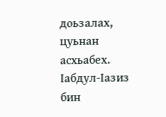доьзалах, цуьнан асхьабех.
Iабдул-Iазиз бин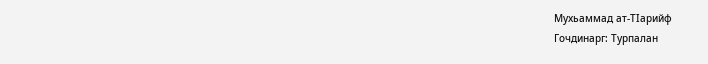Мухьаммад ат-ТIарийф
Гочдинарг: Турпалан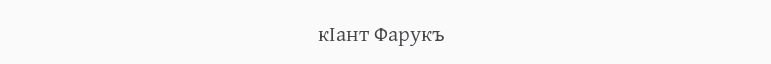кIант Фарукъ